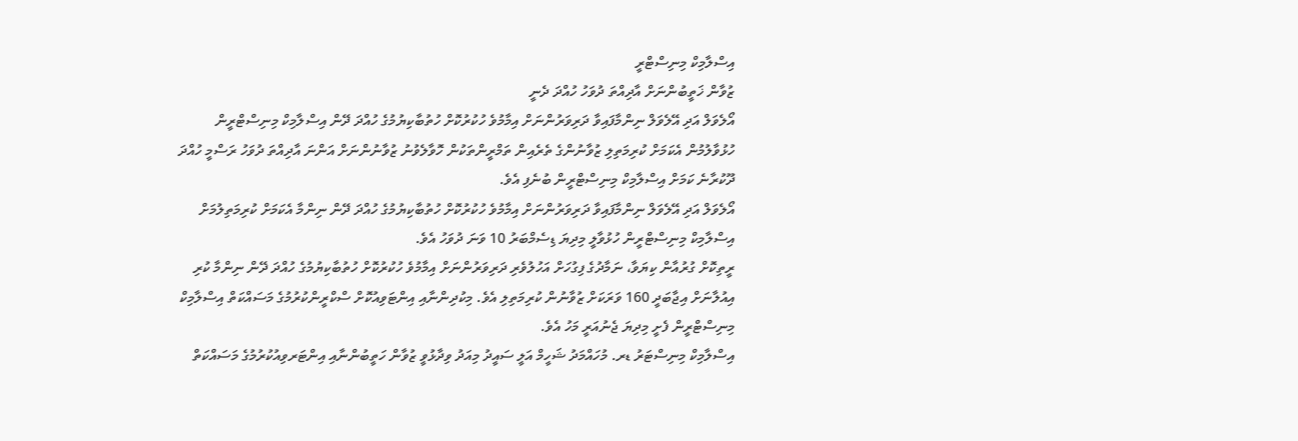އިސްލާމިކް މިނިސްޓްރީ
ޒުވާން ޚަތީބުންނަށް އާދިއްތަ ދުވަހު ހުއްދަ ދެނީ
އޯލެވަލް އަދި އޭލެވަލް ނިންމާފައިވާ ދަރިވަރުންނަށް އިމާމުވެ ހުކުރުކޮށް ހުތުބާކިޔުމުގެ ހުއްދަ ދޭން އިސްލާމިކް މިނިސްޓްރީން ހުޅުވާލުމުން އެކަމަށް ކުރިމަތިލި ޒުވާނުންގެ ތެރެއިން ތަމްރީންތަކުން ހޮވާލެވުނު ޒުވާނުންނަށް އަންނަ އާދިއްތަ ދުވަހު ރަސްމީ ހުއްދަ ދޫކުރާނެ ކަމަށް އިސްލާމިކް މިނިސްޓްރީން ބުނެފި އެވެ.
އޯލެވަލް އަދި އޭލެވަލް ނިންމާފައިވާ ދަރިވަރުންނަށް އިމާމުވެ ހުކުރުކޮށް ހުތުބާކިޔުމުގެ ހުއްދަ ދޭން ނިންމާ އެކަމަށް ކުރިމަތިލުމަށް އިސްލާމިކް މިނިސްޓްރީން ހުޅުވާލީ މިދިޔަ ޑިސެމްބަރު 10 ވަނަ ދުވަހު އެވެ.
ރީތިކޮށް ގުރުއާން ކިޔަވާ، ނަމާދުގެ ފިގުހަށް އަހުލުވެރި ދަރިވަރުންނަށް އިމާމުވެ ހުކުރުކޮށް ހުތުބާކިޔުމުގެ ހުއްދަ ދޭން ނިންމާ ކުރި އިއުލާނަށް އިޖާބަދީ 160 ވަރަކަށް ޒުވާނުން ކުރިމަތިލި އެވެ. މިކުދިންނާއި އިންޓަވިއުކޮށް ސްކްރީންކުރުމުގެ މަސައްކަތް އިސްލާމިކް މިނިސްޓްރީން ފެށީ މިދިޔަ ޖެނުއަރީ މަހު އެވެ.
އިސްލާމިކް މިނިސްޓަރު ޑރ. މުހައްމަދު ޝަހީމް އަލީ ސައީދު މިއަދު ވިދާޅުވީ ޒުވާން ހަތީބުންނާއި އިންޓަރވިއުކުރުމުގެ މަސައްކަތް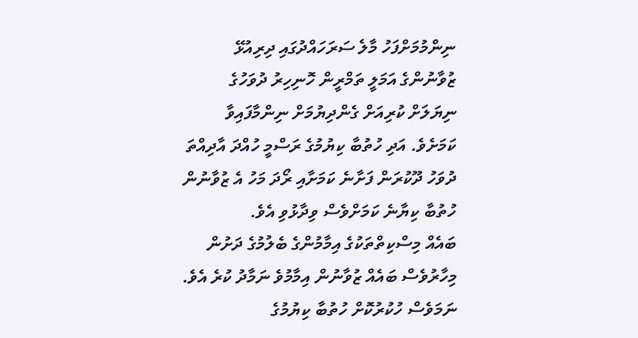ނިންމުމަށްފަހު މާލެ ސަރަހައްދުގައި ދިރިއުޅޭ ޒުވާނުންގެ އަމަލީ ތަމްރީން ހޮނިހިރު ދުވަހުގެ ނިޔަލަށް ކުރިއަށް ގެންދިޔުމަށް ނިންމާފައިވާ ކަމަށެވެ. އަދި ހުތުބާ ކިޔުމުގެ ރަސްމީ ހުއްދަ އާދިއްތަ ދުވަހު ދޫކުރަން ފަށާނެ ކަމަށާއި ރޯދަ މަހު އެ ޒުވާނުން ހުތުބާ ކިޔާނެ ކަމަށްވެސް ވިދާޅުވި އެވެ.
ބައެއް މިސްކިތްތަކުގެ އިމާމުންގެ ބެލުމުގެ ދަށުން މިހާރުވެސް ބައެއް ޒުވާނުން އިމާމުވެ ނަމާދު ކުރެ އެވެ. ނަމަވެސް ހުކުރުކޮށް ހުތުބާ ކިޔުމުގެ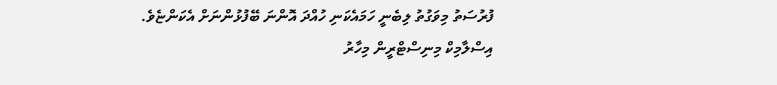ފުރުސަތު މިވަގުތު ލިބެނީ ހަމައެކަނި ހުއްދަ އޮންނަ ބޭފުޅުންނަށް އެކަންޏެވެ.
އިސްލާމިކް މިނިސްޓްރީން މިހާރު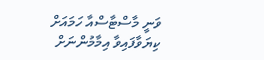ވަނީ މާސްޓާސްއާ ހަމައަށް ކިޔަވާފައިވާ އިމާމުންނަށް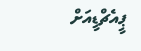ޕީއެޗްޑީއަށް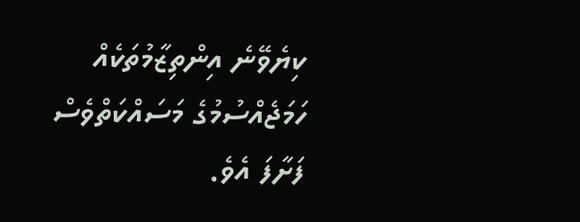ކިޔެވޭނެ އިންތިޒާމުތަކެއް ހަމަޖެއްސުމުގެ މަސައްކަތްވެސް ފަށާފަ އެވެ.